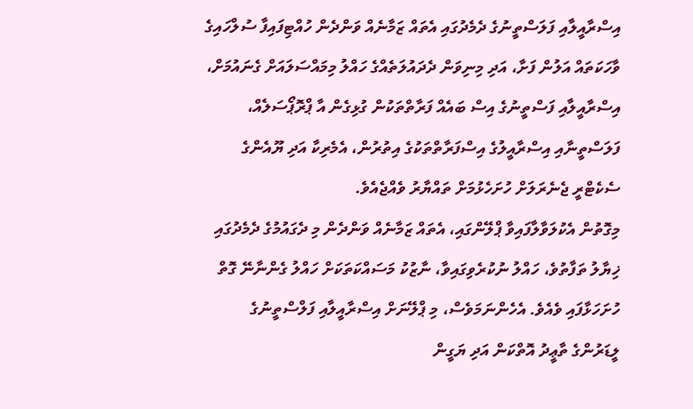އިސްރާއީލާއި ފަލަސްތީނުގެ ދެމެދުގައި އެތައް ޒަމާނެއް ވަންދެން ހުއްޓިފައިފާ ސުލްހައިގެ ވާހަކަތައް އަލުން ފަށާ، އަދި މިނިވަން ދެދައުލަތެއްގެ ހައްލު މިމައްސަލައަށް ގެނައުމަށް، އިސްރާއީލާއި ފަސްތީނުގެ އިސް ބައެއް ފަރާތްތަކުން ގުޅިގެން އާ ޕްރޮޕޯސަލެއް، ފަލަސްތީނާއި އިސްރާއީލުގެ އިސްފަރާތްތަކުގެ އިތުރުން، އެމެރިކާ އަދި ޔޫއެންގެ ސެކެޓްރީ ޖެނެރަލަށް ހުށަހެޅުމަށް ތައްޔާރު ވެއްޖެއެވެ.
މިގޮތުން އެކުލަވާލާފައިވާ ޕްލޭންގައި، އެތައް ޒަމާނެއް ވަންދެން މި ދެގައުމުގެ ދެމެދުގައި ޚިޔާލު ތަފާތުވެ، ހައްލު ނުކުރެވިގައިވާ، ނާޒުކު މަސައްކަތަކަށް ހައްލު ގެންނާނޭ ގޮތް ހުށަހަޅާފައި ވެއެވެ. އެހެންނަމަވެސް، މި ޕްލޭނަށް އިސްރާއީލާއި ފަލްސްތީނުގެ ލީޑަރުންގެ ތާޢީދު އޮތްކަން އަދި ޔަގީން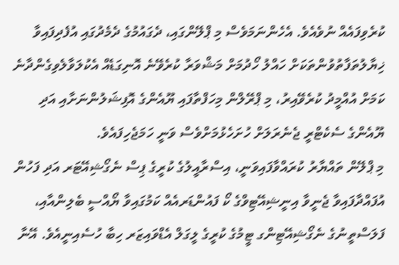ކުރެވިފައެއް ނުވެއެވެ. އެހެންނަމަވެސް މި ޕްލޭންގައި، ދެގައުމުގެ ދެމެދުގައި އުފެދިފައިވާ ޚިޔާލުތަފާތުވުންތަކަށް ހައްލު ހޯދުމަށް މަޝްވަރާ ކުރެވޭނެ އޮނިގަޑެއް އެކުލަވާލެވިގެންދާނެ ކަމަށް އުއްމީދު ކުރެވޭއިރު، މި ޕްރޭލްން މިހަފްތާފައި ޔޫއެންގެ އޮފިޝަލުންނަށާއި އަދި ޔޫއެންގެ ސެކެޓްރީ ޖެނެރަލަށް ހުށަހެޅުމަށްވެސް ވަނީ ހަމަޖެހިފައެވެ.
މި ޕްލޭން ތައްޔާރު ކުރައްވާފައިވަނީ، އިސްރާއީލުގެ ކުރީގެ ޕިސް ނެގޯޝިއޭޓަރ އަދި ފަހުން އުފައްދާފައިވާ ޖެނީވާ އިނީޝިއޭޓިވްގެ ކޯ ފައުންޑަރއެއް ކަމުގައިވާ ޔޯއްސީ ބެލިންއާއި، ފަލަސްތީނުގެ ނެގޯޝިއޭޓިންގ ޓީމުގެ ކުރީގެ ލީގަލް އެޑްވައިޒަރ ހިބާ ހުސެއިނީއެވެ. އޭނާ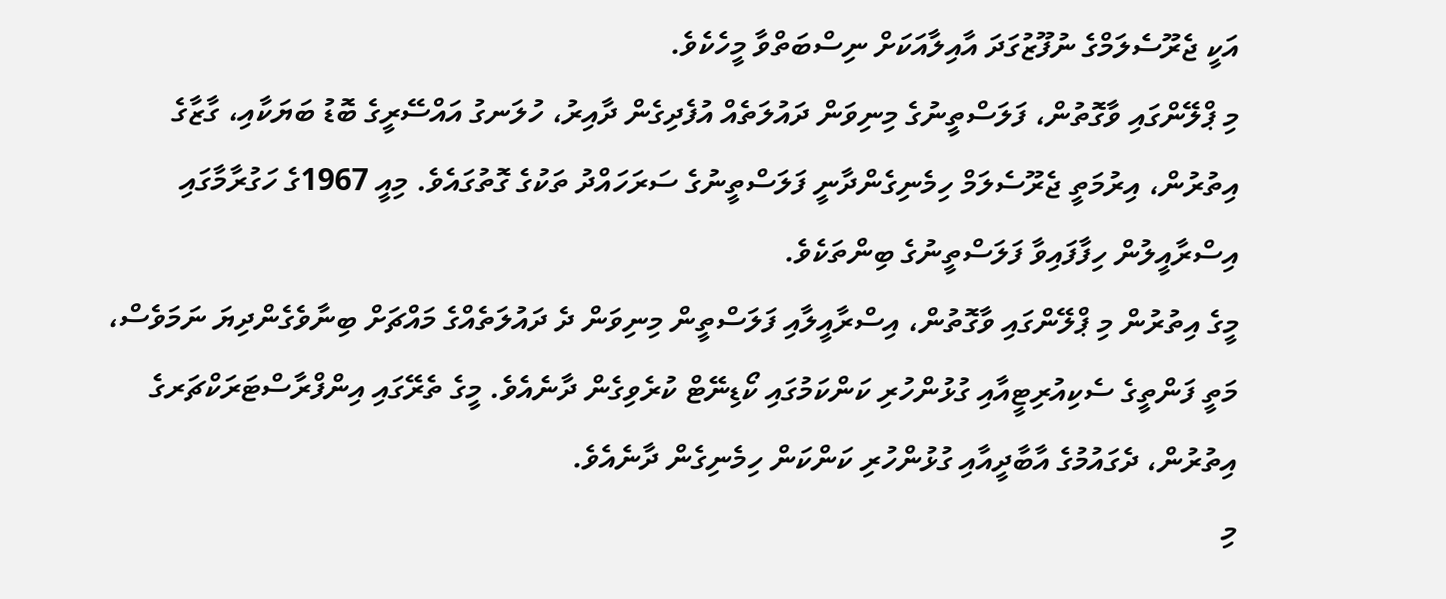އަކީ ޖެރޫސެލަމްގެ ނުފޫޒުގަދަ އާއިލާއަކަށް ނިސްބަތްވާ މީހެކެވެ.
މި ޕްލޭންގައި ވާގޮތުން، ފަލަސްތީނުގެ މިނިވަން ދައުލަތެއް އުފެދިގެން ދާއިރު، ހުލަނގު އައްސޭރީގެ ބޮޑު ބަޔަކާއި، ގާޒާގެ އިތުރުން، އިރުމަތީ ޖެރޫސެލަމް ހިމެނިގެންދާނީ ފަލަސްތީނުގެ ސަރަހައްދު ތަކުގެ ގޮތުގައެވެ. މިއީ 1967ގެ ހަގުރާމާގައި އިސްރާއީލުން ހިފާފައިވާ ފަލަސްތީނުގެ ބިންތަކެވެ.
މީގެ އިތުރުން މި ޕްލޭންގައި ވާގޮތުން، އިސްރާއީލާއި ފަލަސްތީން މިނިވަން ދެ ދައުލަތެއްގެ މައްޗަށް ބިނާވެގެންދިޔަ ނަމަވެސް، މަތީ ފަންތީގެ ސެކިއުރިޓީއާއި ގުޅުންހުރި ކަންކަމުގައި ކޯޑިނޭޓް ކުރެވިގެން ދާނެއެވެ. މީގެ ތެރޭގައި އިންފްރާސްޓަރަކްޗަރގެ އިތުރުން، ދެގައުމުގެ އާބާދީއާއި ގުޅުންހުރި ކަންކަން ހިމެނިގެން ދާނެއެވެ.
މި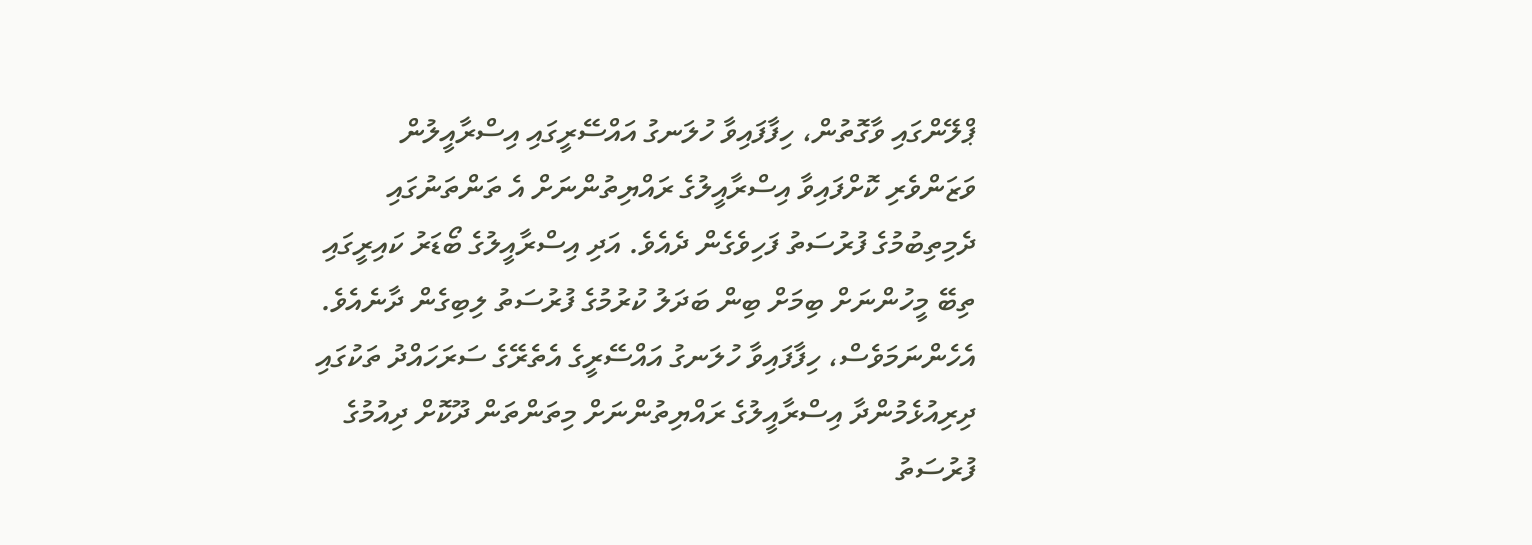ޕްލޭންގައި ވާގޮތުން، ހިފާފައިވާ ހުލަނގު އައްސޭރީގައި އިސްރާއީލުން ވަޒަންވެރި ކޮށްފައިވާ އިސްރާއީލުގެ ރައްޔިތުންނަށް އެ ތަންތަނުގައި ދެމިތިބުމުގެ ފުރުސަތު ފަހިވެގެން ދެއެވެ. އަދި އިސްރާއީލުގެ ބޯޑަރު ކައިރީގައި ތިބޭ މީހުންނަށް ބިމަށް ބިން ބަދަލު ކުރުމުގެ ފުރުސަތު ލިބިގެން ދާނެއެވެ.
އެހެންނަމަވެސް، ހިފާފައިވާ ހުލަނގު އައްސޭރީގެ އެތެރޭގެ ސަރަހައްދު ތަކުގައި ދިރިއުޅެމުންދާ އިސްރާއީލުގެ ރައްޔިތުންނަށް މިތަންތަން ދޫކޮށް ދިއުމުގެ ފުރުސަތު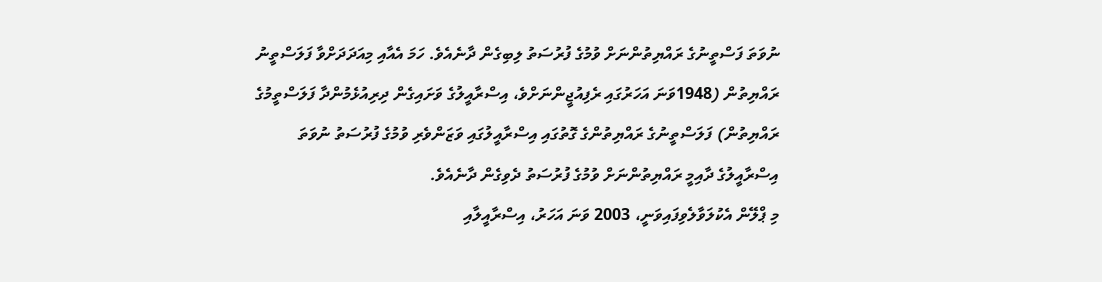ނުވަތަ ފަސްތީނުގެ ރައްޔިތުންނަށް ވުމުގެ ފުރުސަތު ލިބިގެން ދާނެއެވެ. ހަމަ އެއާއި މިއަދަދަށްވާ ފަލަސްތީނު ރައްޔިތުން (1948ވަނަ އަހަރުގައި ރެފިއުޖީންނަށްވެ، އިސްރާއީލުގެ ވަށައިގެން ދިރިއުޅެމުންދާ ފަލަސްތީމުގެ ރައްޔިތުން) ފަލަސްތީނުގެ ރައްޔިތުންގެ ގޮތުގައި އިސްރާއީލުގައި ވަޒަންވެރި ވުމުގެ ފުރުސަތު ނުވަތަ އިސްރާއީލުގެ ދާއިމީ ރައްޔިތުންނަށް ވުމުގެ ފުރުސަތު ދެވިގެން ދާނެއެވެ.
މި ޕްލޭން އެކުލަވާލެވިފައިވަނީ، 2003 ވަނަ އަހަރު، އިސްރާއީލާއި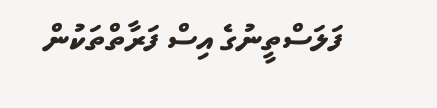ފަލަސްތީނުގެ އިސް ފަރާތްތަކުން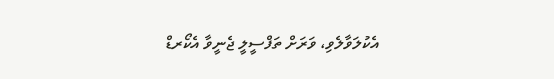އެކުލަވާލެވި، ވަރަށް ތަފްސީލީ ޖެނީވާ އެކޯރޑް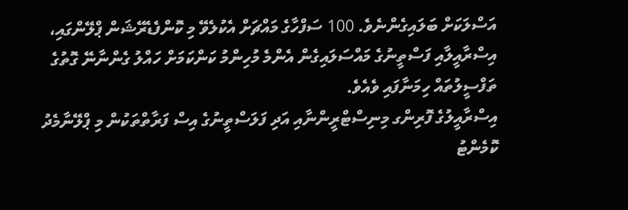އަސްލަކަށް ބަލައިގެންނެވެ. 100 ސަފްހާގެ މައްޗަށް އެކުލެވޭ މި ކޮންފެޑެރޭޝަން ޕްލޭންގައި، އިސްރާއީލާއި ފަސްތީނުގެ މައްސަލައިގެން އެންމެ މުހިންމު ކަންކަމަށް ހައްލު ގެންނާނޭ ގޮތުގެ ތަފްސީލުތައް ހިމަނާފައި ވެއެވެ.
އިސްރާއީލުގެ ފޮރިންގ މިނިސްޓްރީންނާއި އަދި ފަލަސްތީނުގެ އިސް ފަރާތްތަކުން މި ޕްލޭނާމެދު ކޮމެންޓު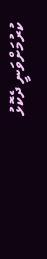ކުރުމަށްވަނީ ދެކޮޅު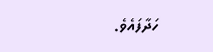ހަދާފައެވެ.